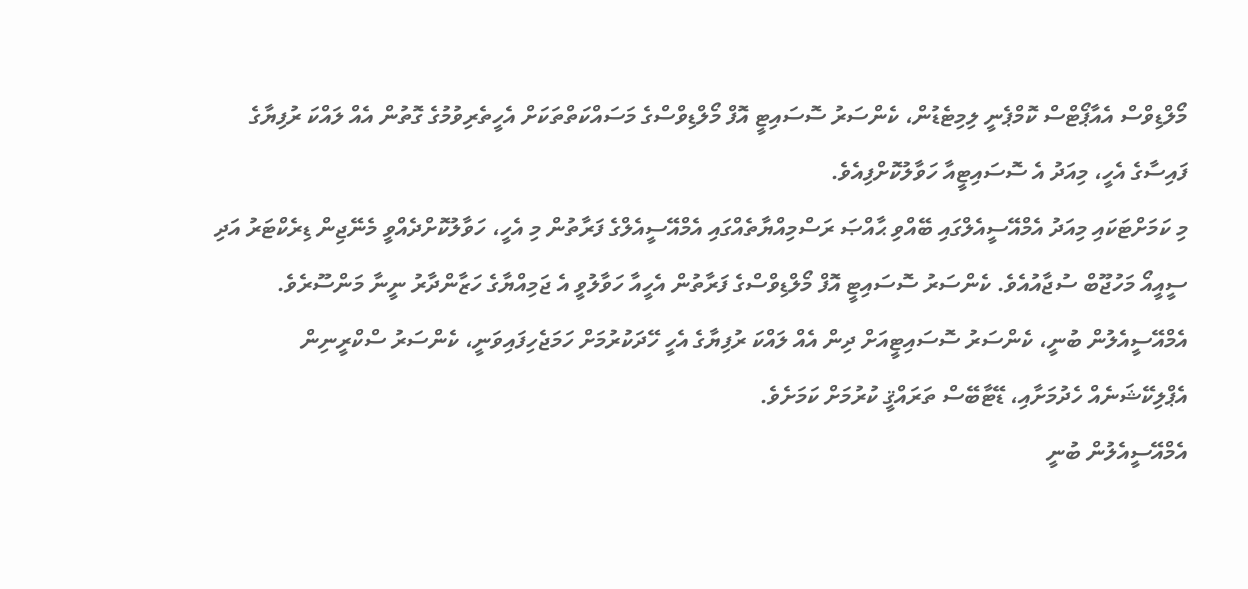މޯލްޑިވްސް އެއާޕޯޓްސް ކޮމްޕެނީ ލިމިޓެޑުން، ކެންސަރު ސޮސައިޓީ އޮފް މޯލްޑިވްސްގެ މަސައްކަތްތަކަށް އެހީތެރިވުމުގެ ގޮތުން އެއް ލައްކަ ރުފިޔާގެ ފައިސާގެ އެހީ، މިއަދު އެ ސޮސައިޓީއާ ހަވާލުކޮށްފިއެވެ.
މި ކަމަށްޓަކައި މިއަދު އެމްއޭސީއެލްގައި ބޭއްވި ޙާއްޞަ ރަސްމިއްޔާތެއްގައި އެމްއޭސީއެލްގެ ފަރާތުން މި އެހީ، ހަވާލުކޮށްދެއްވީ މެނޭޖިން ޑިރެކްޓަރު އަދި ސީއީއޯ މަހުޖޫބް ސުޖާއުއެވެ. ކެންސަރު ސޮސައިޓީ އޮފް މޯލްޑިވްސްގެ ފަރާތުން އެހީއާ ހަވާލުވީ އެ ޖަމިއްޔާގެ ހަޒާންދާރު ނީނާ މަންސޫރެވެ.
އެމްއޭސީއެލުން ބުނީ، ކެންސަރު ސޮސައިޓީއަށް ދިން އެއް ލައްކަ ރުފިޔާގެ އެހީ ހޭދަކުރުމަށް ހަމަޖެހިފައިވަނީ، ކެންސަރު ސްކްރީނިން އެޕްލިކޭޝަނެއް ހެދުމަށާއި، ޑޭޓާބޭސް ތަރައްޤީ ކުރުމަށް ކަމަށެވެ.
އެމްއޭސީއެލުން ބުނީ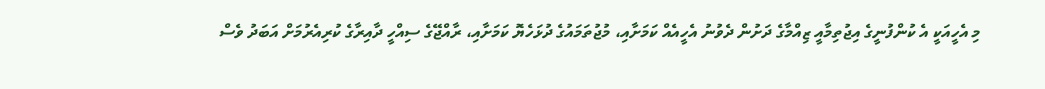މި އެހީއަކީ އެ ކުންފުނީގެ އިޖުތިމާއީ ޒިއްމާގެ ދަށުން ދެވުނު އެހީއެއް ކަމަށާއި، މުޖުތަމައުގެ ދުޅަހެޔޮ ކަމަށާއި، ރާއްޖޭގެ ސިއްހީ ދާއިރާގެ ކުރިއެރުމަށް އަބަދު ވެސް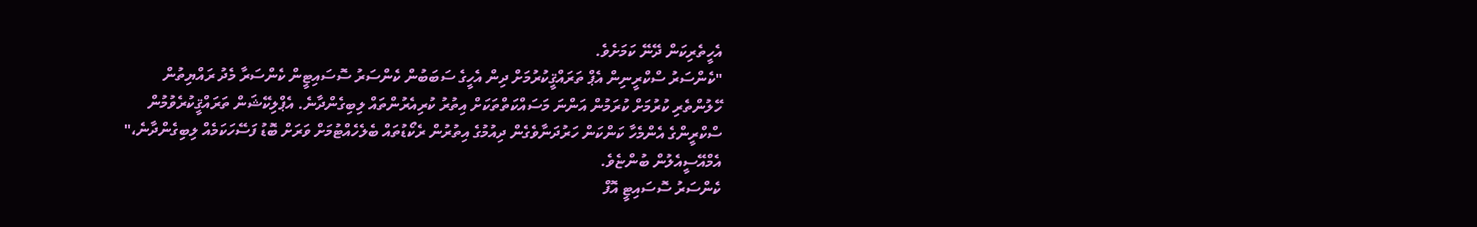އެހީތެރިކަން ދޭނޭ ކަމަށެވެ.
"ކެންސަރު ސްކްރީނިން އެޕް ތަރައްޤީކުރުމަށް ދިން އެހީގެ ސަބަބުން ކެންސަރު ސޮސައިޓީން ކެންސަރާ މެދު ރައްޔިތުން ހޭލުންތެރި ކުރުމަށް ކުރަމުން އަންނަ މަސައްކަތްތަކަށް އިތުރު ކުރިއެރުންތައް ލިބިގެންދާނެ. އެޕްލިކޭޝަން ތަރައްޤީކުރެވުމުން ސްކްރީންގެ އެންމެހާ ކަންކަން ހަރުދަނާވެގެން ދިއުމުގެ އިތުރުން ރެކޯޑުތައް ބެލެހެއްޓުމަށް ވަރަށް ބޮޑު ފަސޭހަކަމެއް ލިބިގެންދާނެ،" އެމްއޭސީއެލުން ބުންޏެވެ.
ކެންސަރު ސޮސައިޓީ އޮފް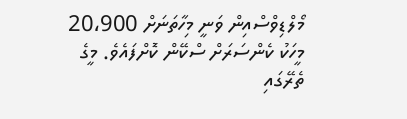މޯލްޑިވްސްއިން ވަނީ މިހާތަނަށް 20،900 މީހަކު ކެންސަރަށް ސްކޭން ކޮށްފައެވެ. މީގެ ތެރޭގައި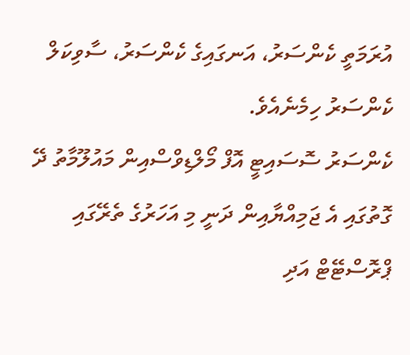އުރަމަތީ ކެންސަރު، އަނގައިގެ ކެންސަރު، ސާވިކަލް ކެންސަރު ހިމެނެއެވެ.
ކެންސަރު ސޮސައިޓީ އޮފް މޯލްޑިވްސްއިން މައުލޫމާތު ދޭ ގޮތުގައި އެ ޖަމިއްޔާއިން ދަނީ މި އަހަރުގެ ތެރޭގައި ޕްރޮސްޓޭޓް އަދި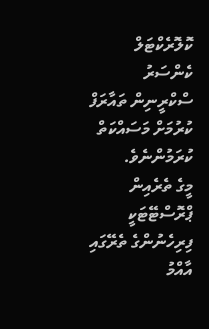ކޮލޮރެކްޓަލް ކެންސަރު ސްކްރީނިން ތައާރަފް ކުރުމަށް މަސައްކަތް ކުރަމުންނެވެ.
މީގެ ތެރެއިން ޕްރޮސްޓޭޓަކީ ފިރިހެނުންގެ ތެރޭގައި އާއްމު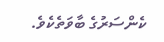ކެންސަރުގެ ބާވަތެކެވެ.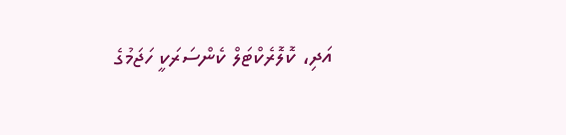އަދި، ކޮލޮރެކްޓަލް ކެންސަރަކީ ހަޖަމުގެ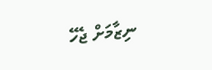ނިޒާމަށް ޖެހޭ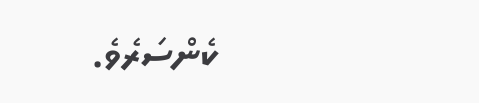ކެންސަރެވެ.